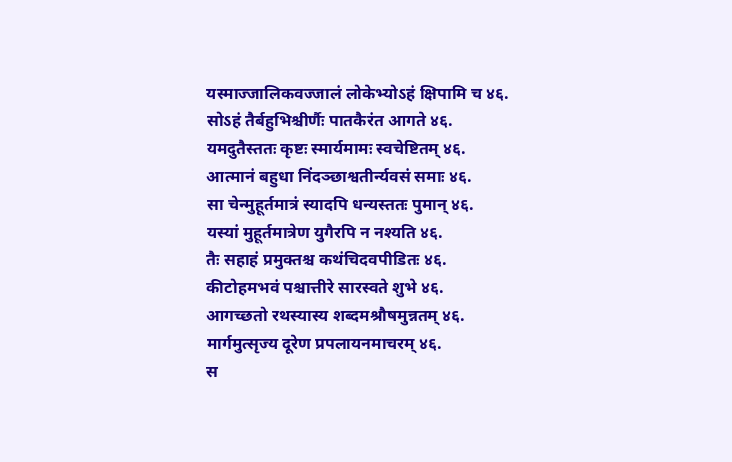यस्माज्जालिकवज्जालं लोकेभ्योऽहं क्षिपामि च ४६.
सोऽहं तैर्बहुभिश्चीर्णैः पातकैरंत आगते ४६.
यमदुतैस्ततः कृष्टः स्मार्यमामः स्वचेष्टितम् ४६.
आत्मानं बहुधा निंदञ्छाश्वतीर्न्यवसं समाः ४६.
सा चेन्मुहूर्तमात्रं स्यादपि धन्यस्ततः पुमान् ४६.
यस्यां मुहूर्तमात्रेण युगैरपि न नश्यति ४६.
तैः सहाहं प्रमुक्तश्च कथंचिदवपीडितः ४६.
कीटोहमभवं पश्चात्तीरे सारस्वते शुभे ४६.
आगच्छतो रथस्यास्य शब्दमश्रौषमुन्नतम् ४६.
मार्गमुत्सृज्य दूरेण प्रपलायनमाचरम् ४६.
स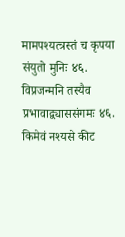मामपश्यत्त्रस्तं च कृपया संयुतो मुनिः ४६.
विप्रजन्मनि तस्यैव प्रभावाद्व्याससंगमः ४६.
किमेवं नश्यसे कीट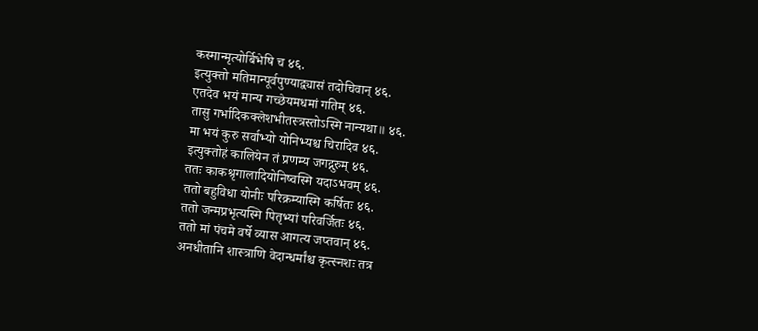कस्मान्मृत्योर्बिभेषि च ४६.
इत्युक्तो मतिमान्पूर्वपुण्याद्व्यासं तदोचिवान् ४६.
एतदेव भयं मान्य गच्छेयमधमां गतिम् ४६.
तासु गर्भादिकक्लेशभीतस्त्रस्तोऽस्मि नान्यथा॥ ४६.
मा भयं कुरु सर्वाभ्यो योनिभ्यश्च चिरादिव ४६.
इत्युक्तोहं कालियेन तं प्रणम्य जगद्गुरुम् ४६.
ततः काकश्रृगालादियोनिष्वस्मि यदाऽभवम् ४६.
ततो बहुविधा योनीः परिक्रम्यास्मि कर्षितः ४६.
ततो जन्मप्रभृत्यस्मि पितृभ्यां परिवर्जितः ४६.
ततो मां पंचमे वर्षे व्यास आगत्य जप्तवान् ४६.
अनधीतानि शास्त्राणि वेदान्धर्मांश्च कृत्स्नशः तत्र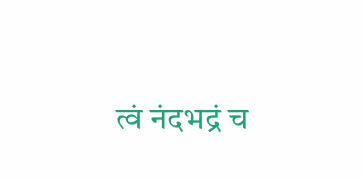त्वं नंदभद्रं च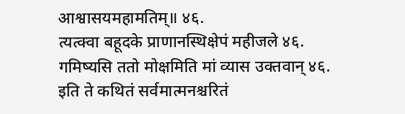आश्वासयमहामतिम्॥ ४६.
त्यत्क्वा बहूदके प्राणानस्थिक्षेपं महीजले ४६.
गमिष्यसि ततो मोक्षमिति मां व्यास उक्तवान् ४६.
इति ते कथितं सर्वमात्मनश्चरितं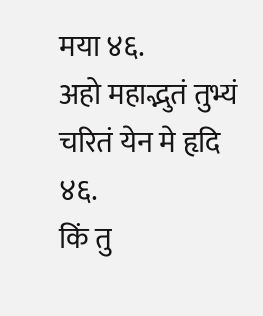मया ४६.
अहो महाद्भुतं तुभ्यं चरितं येन मे हृदि ४६.
किं तु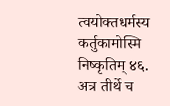त्वयोक्तधर्मस्य कर्तुकामोस्मि निष्कृतिम् ४६.
अत्र तीर्थे च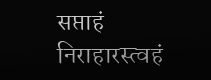सप्ताहं निराहारस्त्वहं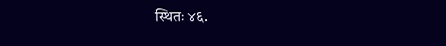स्थितः ४६.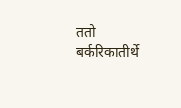ततो बर्करिकातीर्थे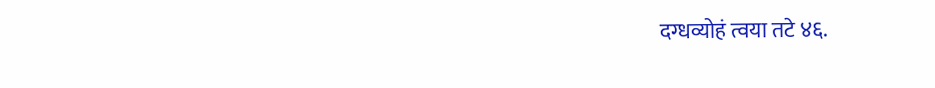दग्धव्योहं त्वया तटे ४६.